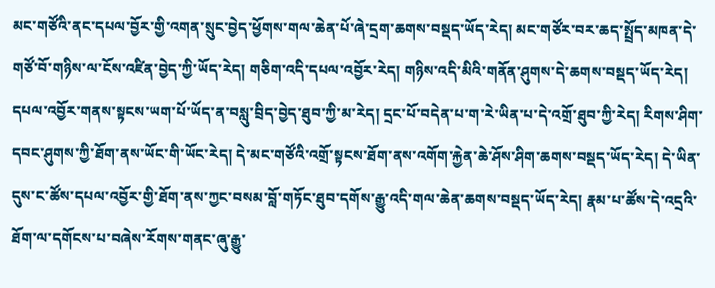མང་གཙོའི་ནང་དཔལ་བྱོར་གྱི་འགན་སྲུང་བྱེད་ཕྱོགས་གལ་ཆེན་པོ་ཞེ་དྲག་ཆགས་བསྡད་ཡོད་རེད། མང་གཙོར་བར་ཆད་སྤྲོད་མཁན་དེ་གཙོ་བོ་གཉིས་ལ་ངོས་འཛིན་བྱེད་ཀྱི་ཡོད་རེད། གཅིག་འདི་དཔལ་འབྱོར་རེད། གཉིས་འདི་མིའི་གནོན་ཤུགས་དེ་ཆགས་བསྡད་ཡོད་རེད། དཔལ་འབྱོར་གནས་སྟངས་ཡག་པོ་ཡོད་ན་བསླུ་བྲིད་བྱེད་ཐུབ་ཀྱི་མ་རེད། དྲང་པོ་བདེན་པ་ག་རེ་ཡིན་པ་དེ་འགྲོ་ཐུབ་ཀྱི་རེད། རིགས་ཤིག་དབང་ཤུགས་ཀྱི་ཐོག་ནས་ཡོང་གི་ཡོང་རེད། དེ་མང་གཙོའི་འགྲོ་སྟངས་ཐོག་ནས་འགོག་རྐྱེན་ཆེ་ཤོས་ཤིག་ཆགས་བསྡད་ཡོད་རེད། དེ་ཡིན་དུས་ང་ཚོས་དཔལ་འབྱོར་གྱི་ཐོག་ནས་ཀྱང་བསམ་བློ་གཏོང་ཐུབ་དགོས་རྒྱུ་འདི་གལ་ཆེན་ཆགས་བསྡད་ཡོད་རེད། རྣམ་པ་ཚོས་དེ་འདྲའི་ཐོག་ལ་དགོངས་པ་བཞེས་རོགས་གནང་ཞུ་རྒྱུ་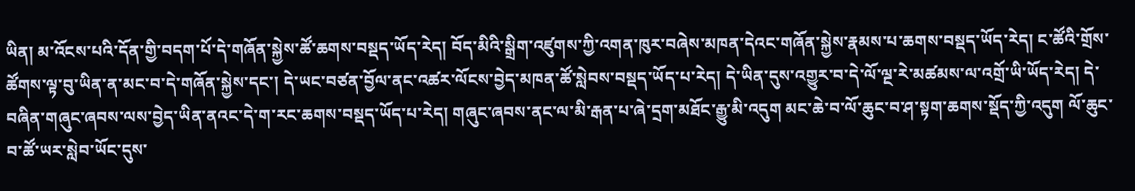ཡིན། མ་འོངས་པའི་དོན་གྱི་བདག་པོ་དེ་གཞོན་སྐྱེས་ཚོ་ཆགས་བསྡད་ཡོད་རེད། བོད་མིའི་སྒྲིག་འཛུགས་ཀྱི་འགན་ཁུར་བཞེས་མཁན་དེའང་གཞོན་སྐྱེས་རྣམས་པ་ཆགས་བསྡད་ཡོད་རེད། ང་ཚོའི་གྲོས་ཚོགས་ལྟ་བུ་ཡིན་ན་མང་བ་དེ་གཞོན་སྐྱེས་དང་། དེ་ཡང་བཙན་བྱོལ་ནང་འཚར་ལོངས་བྱེད་མཁན་ཚོ་སླེབས་བསྡད་ཡོད་པ་རེད། དེ་ཡིན་དུས་འགྱུར་བ་དེ་ལོ་ལྔ་རེ་མཚམས་ལ་འགྲོ་ཡི་ཡོད་རེད། དེ་བཞིན་གཞུང་ཞབས་ལས་བྱེད་ཡིན་ནའང་དེ་ག་རང་ཆགས་བསྡད་ཡོད་པ་རེད། གཞུང་ཞབས་ནང་ལ་མི་རྒན་པ་ཞེ་དྲག་མཐོང་རྒྱུ་མི་འདུག མང་ཆེ་བ་ལོ་ཆུང་བ་ཤ་སྟག་ཆགས་སྡོད་ཀྱི་འདུག ལོ་ཆུང་བ་ཚོ་ཡར་སླེབ་ཡོང་དུས་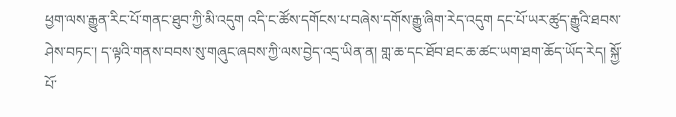ཕྱག་ལས་རྒྱུན་རིང་པོ་གནང་ཐུབ་ཀྱི་མི་འདུག འདི་ང་ཚོས་དགོངས་པ་བཞེས་དགོས་རྒྱུ་ཞིག་རེད་འདུག དང་པོ་ཡར་ཚུད་རྒྱུའི་ཐབས་ཤེས་བཏང་། ད་ལྟའི་གནས་བབས་སུ་གཞུང་ཞབས་ཀྱི་ལས་བྱེད་འདྲ་ཡིན་ན། གླ་ཆ་དང་ཐོབ་ཐང་ཆ་ཚང་ཡག་ཐག་ཆོད་ཡོད་རེད། སྐྱོ་པོ་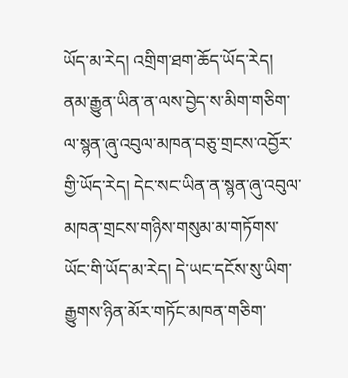ཡོད་མ་རེད། འགྲིག་ཐག་ཆོད་ཡོད་རེད། ནམ་རྒྱུན་ཡིན་ན་ལས་བྱེད་ས་མིག་གཅིག་ལ་སྙན་ཞུ་འབུལ་མཁན་བཅུ་གྲངས་འབྱོར་གྱི་ཡོད་རེད། དེང་སང་ཡིན་ན་སྙན་ཞུ་འབུལ་མཁན་གྲངས་གཉིས་གསུམ་མ་གཏོགས་ཡོང་གི་ཡོད་མ་རེད། དེ་ཡང་དངོས་སུ་ཡིག་རྒྱུགས་ཉིན་མོར་གཏོང་མཁན་གཅིག་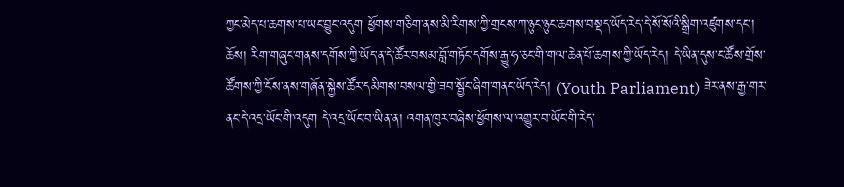ཀྱང་མེད་པ་ཆགས་པ་ཡང་བྱུང་འདུག ཕྱོགས་གཅིག་ནས་མི་རིགས་ཀྱི་གྲངས་ཀ་ཉུང་ཉུང་ཆགས་བསྡད་ཡོད་རེད་དེ་སོ་སོའི་སྒྲིག་འཛུགས་དང་། ཆོས། རིག་གཞུང་གནས་དགོས་ཀྱི་ཡོད་ན་དེ་ཚོར་བསམ་བློ་གཏོང་དགོས་རྒྱུ་ཧ་ཅང་གི་གལ་ཆེན་པོ་ཆགས་ཀྱི་ཡོད་རེད། དེ་ཡིན་དུས་ང་ཚོས་གྲོས་ཚོགས་ཀྱི་ངོས་ནས་གཞོན་སྐྱེས་ཚོར་དམིགས་བསལ་གྱི་ཟབ་སྦྱོང་ཞིག་གནང་ཡོད་རེད། (Youth Parliament) ཟེར་ནས་རྒྱ་གར་ནང་དེ་འདྲ་ཡོང་གི་འདུག དེ་འདྲ་ཡོང་བ་ཡིན་ན། འགན་ཁུར་བཞེས་ཕྱོགས་ལ་འགྱུར་བ་ཡོང་གི་རེད་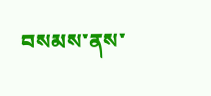བསམས་ནས་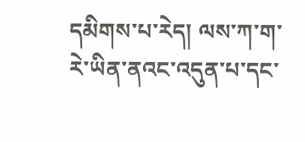དམིགས་པ་རེད། ལས་ཀ་ག་རེ་ཡིན་ནའང་འདུན་པ་དང་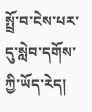སྤྲོ་བ་ངེས་པར་དུ་སླེབ་དགོས་ཀྱི་ཡོད་རེད།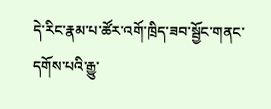དེ་རིང་རྣམ་པ་ཚོར་འགོ་ཁྲིད་ཟབ་སྦྱོང་གནང་དགོས་པའི་རྒྱུ་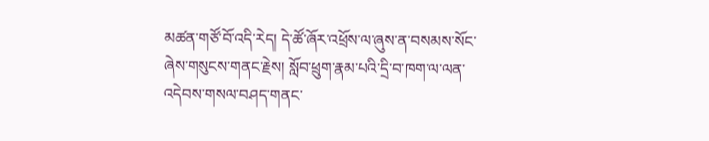མཚན་གཙོ་བོ་འདི་རེད། དེ་ཚོ་ཞོར་འཕྲོས་ལ་ཞུས་ན་བསམས་སོང་ཞེས་གསུངས་གནང་རྗེས། སློབ་ཕྲུག་རྣམ་པའི་དྲི་བ་ཁག་ལ་ལན་འདེབས་གསལ་བཤད་གནང་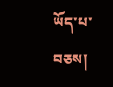ཡོད་པ་བཅས།